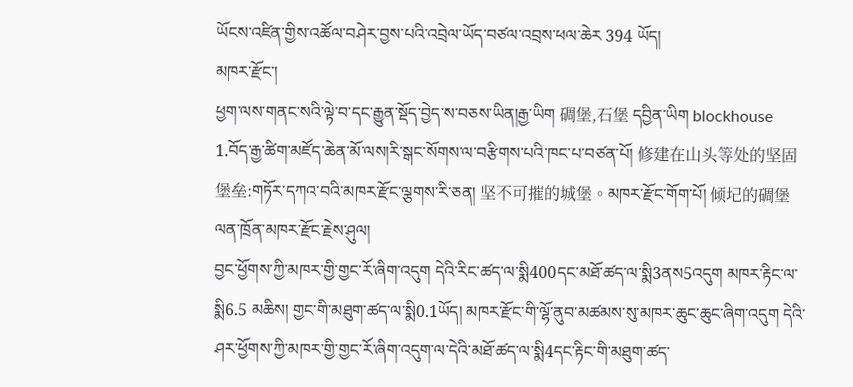ཡོངས་འཛིན་གྱིས་འཚོལ་བཤེར་བྱས་པའི་འབྲེལ་ཡོད་བཙལ་འབྲས་ཕལ་ཆེར 394 ཡོད།
མཁར་རྫོང་།
ཕྱག་ལས་གནང་སའི་ལྟེ་བ་དང་རྒྱུན་སྡོད་བྱེད་ས་བཅས་ཡིན།རྒྱ་ཡིག 碉堡,石堡 དབྱིན་ཡིག blockhouse 1.བོད་རྒྱ་ཚིག་མཛོད་ཆེན་མོ་ལས།རི་སྒང་སོགས་ལ་བརྩིགས་པའི་ཁང་པ་བཙན་པོ། 修建在山头等处的坚固堡垒:གཏོར་དཀའ་བའི་མཁར་རྫོང་ལྕགས་རི་ཅན། 坚不可摧的城堡。མཁར་རྫོང་གོག་པོ། 倾圮的碉堡
ལན་ཁྲོན་མཁར་རྫོང་རྗེས་ཤུལ།
བྱང་ཕྱོགས་ཀྱི་མཁར་གྱི་གྱང་རོ་ཞིག་འདུག དེའི་རིང་ཚད་ལ་སྨི400དང་མཐོ་ཚད་ལ་སྨི3ནས5འདུག མཁར་རྟིང་ལ་སྨི6.5 མཆིས། གྱང་གི་མཐུག་ཚད་ལ་སྨི0.1ཡོད། མཁར་རྫོང་གི་ལྷོ་ནུབ་མཚམས་སུ་མཁར་ཆུང་ཆུང་ཞིག་འདུག དེའི་ཤར་ཕྱོགས་ཀྱི་མཁར་གྱི་གྱང་རོ་ཞིག་འདུག་ལ་དེའི་མཐོ་ཚད་ལ་སྨི4དང་རྟིང་གི་མཐུག་ཚད་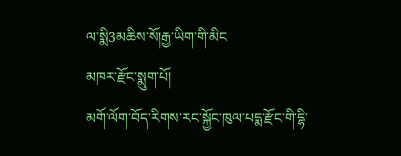ལ་སྨི3མཆིས་སོ།རྒྱ་ཡིག་གི་མིང
མཁར་རྫོང་སྨུག་པོ།
མགོ་ལོག་བོད་རིགས་རང་སྐྱོང་ཁུལ་པདྨ་རྫོང་གི་དྷི་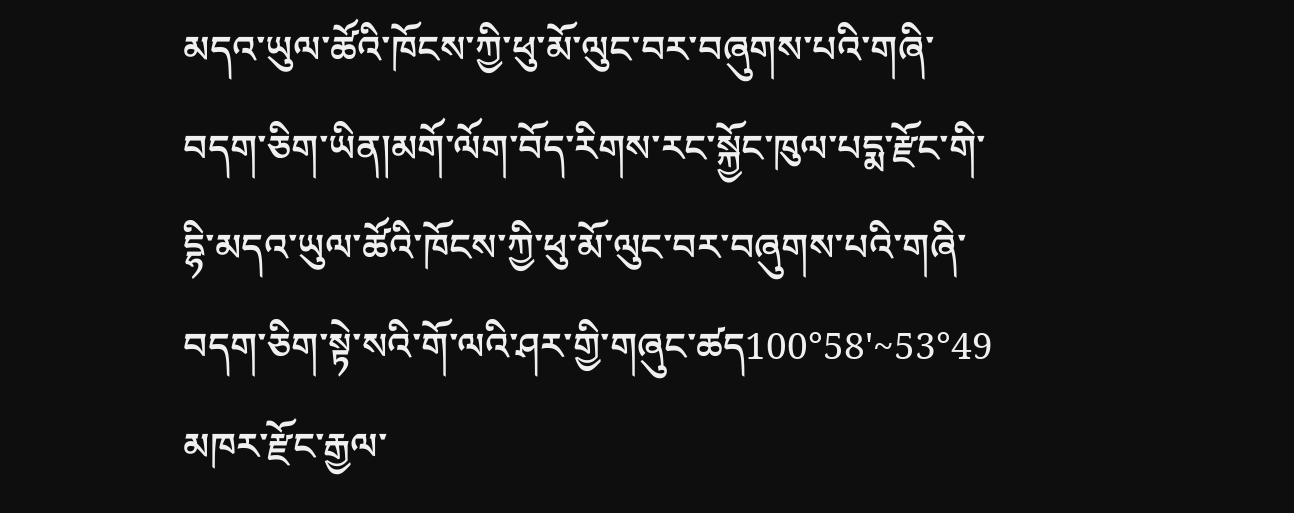མདའ་ཡུལ་ཚོའི་ཁོངས་ཀྱི་ཕུ་མོ་ལུང་བར་བཞུགས་པའི་གཞི་བདག་ཅིག་ཡིན།མགོ་ལོག་བོད་རིགས་རང་སྐྱོང་ཁུལ་པདྨ་རྫོང་གི་དྷི་མདའ་ཡུལ་ཚོའི་ཁོངས་ཀྱི་ཕུ་མོ་ལུང་བར་བཞུགས་པའི་གཞི་བདག་ཅིག་སྟེ་སའི་གོ་ལའི་ཤར་གྱི་གཞུང་ཚད100°58'~53°49
མཁར་རྫོང་རྒྱལ་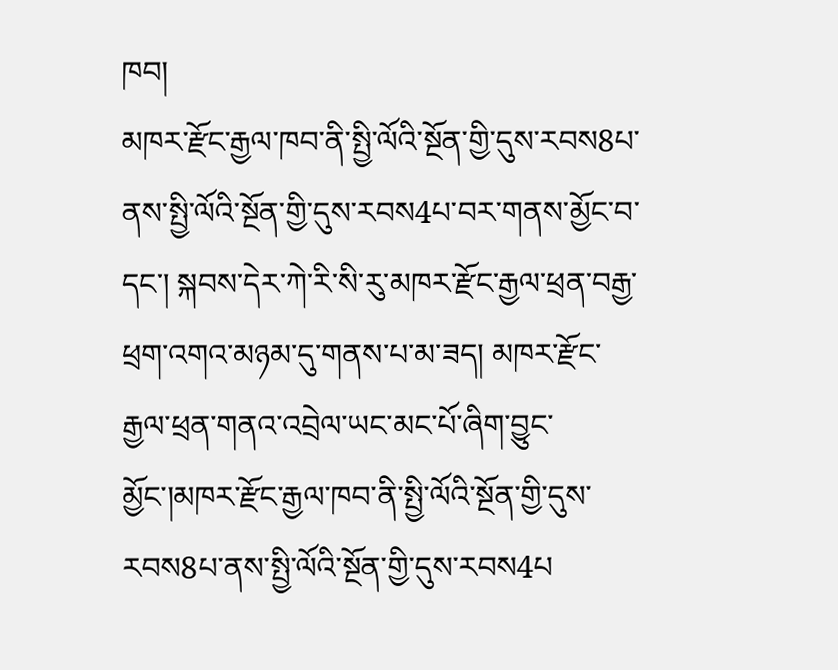ཁབ།
མཁར་རྫོང་རྒྱལ་ཁབ་ནི་སྤྱི་ལོའི་སྔོན་གྱི་དུས་རབས8པ་ནས་སྤྱི་ལོའི་སྔོན་གྱི་དུས་རབས4པ་བར་གནས་མྱོང་བ་དང་། སྐབས་དེར་ཀེ་རི་སི་རུ་མཁར་རྫོང་རྒྱལ་ཕྲན་བརྒྱ་ཕྲག་འགའ་མཉམ་དུ་གནས་པ་མ་ཟད། མཁར་རྫོང་རྒྱལ་ཕྲན་གནའ་འབྲེལ་ཡང་མང་པོ་ཞིག་བྱུང་མྱོང་།མཁར་རྫོང་རྒྱལ་ཁབ་ནི་སྤྱི་ལོའི་སྔོན་གྱི་དུས་རབས8པ་ནས་སྤྱི་ལོའི་སྔོན་གྱི་དུས་རབས4པ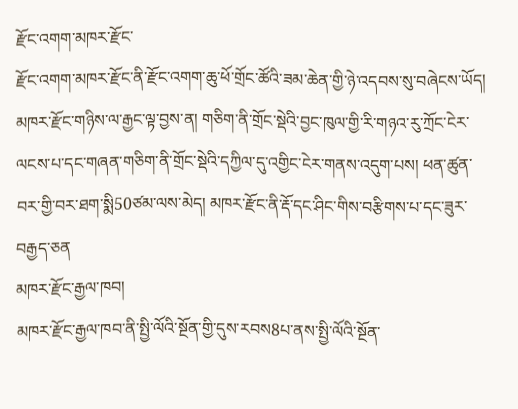རྫོང་འགག་མཁར་རྫོང་
རྫོང་འགག་མཁར་རྫོང་ནི་རྫོང་འགག་ཆུ་ཕོ་གྲོང་ཚོའི་ཟམ་ཆེན་གྱི་ཉེ་འདབས་སུ་བཞེངས་ཡོད། མཁར་རྫོང་གཉིས་ལ་རྒྱང་ལྟ་བྱས་ན། གཅིག་ནི་གྲོང་སྡེའི་བྱང་ཁུལ་གྱི་རི་གཉའ་རུ་ཀྲོང་ངེར་ལངས་པ་དང་གཞན་གཅིག་ནི་གྲོང་སྡེའི་དཀྱིལ་དུ་འགྱིང་ངེར་གནས་འདུག་པས། ཕན་ཚུན་བར་གྱི་བར་ཐག་སྨི50ཙམ་ལས་མེད། མཁར་རྫོང་ནི་རྡོ་དང་ཤིང་གིས་བརྩིགས་པ་དང་ཟུར་བརྒྱད་ཅན
མཁར་རྫོང་རྒྱལ་ཁབ།
མཁར་རྫོང་རྒྱལ་ཁབ་ནི་སྤྱི་ལོའི་སྔོན་གྱི་དུས་རབས8པ་ནས་སྤྱི་ལོའི་སྔོན་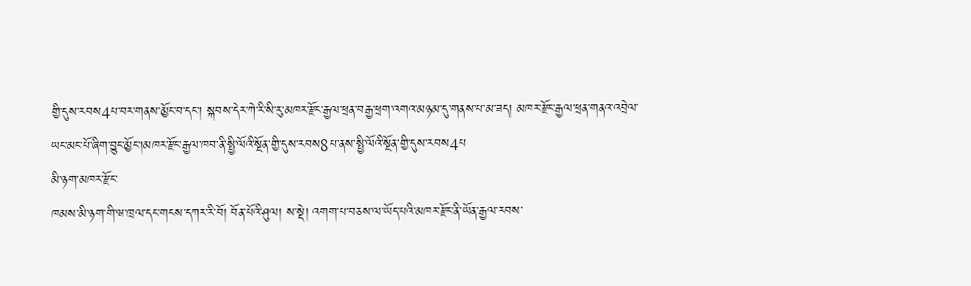གྱི་དུས་རབས4པ་བར་གནས་མྱོང་བ་དང་། སྐབས་དེར་ཀེ་རི་སི་རུ་མཁར་རྫོང་རྒྱལ་ཕྲན་བརྒྱ་ཕྲག་འགའ་མཉམ་དུ་གནས་པ་མ་ཟད། མཁར་རྫོང་རྒྱལ་ཕྲན་གནའ་འབྲེལ་ཡང་མང་པོ་ཞིག་བྱུང་མྱོང་།མཁར་རྫོང་རྒྱལ་ཁབ་ནི་སྤྱི་ལོའི་སྔོན་གྱི་དུས་རབས8པ་ནས་སྤྱི་ལོའི་སྔོན་གྱི་དུས་རབས4པ
མི་ཉག་མཁར་རྫོང་
ཁམས་མི་ཉག་གི་ཝ་ཁྲལ་དང་གངས་དཀར་རི་བོ། བོན་པོའི་ཤུལ། ས་སྡེ། འགག་པ་བཅས་ལ་ཡོད་པའི་མཁར་རྫོང་ནི་ཡོན་རྒྱལ་རབས་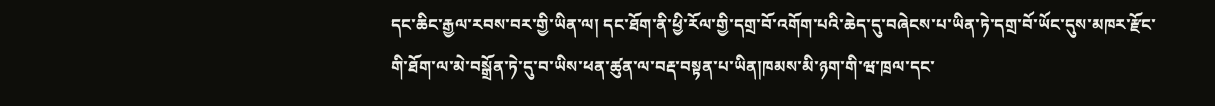དང་ཆིང་རྒྱལ་རབས་བར་གྱི་ཡིན་ལ། དང་ཐོག་ནི་ཕྱི་རོལ་གྱི་དགྲ་བོ་འགོག་པའི་ཆེད་དུ་བཞེངས་པ་ཡིན་ཏེ་དགྲ་བོ་ཡོང་དུས་མཁར་རྫོང་གི་ཐོག་ལ་མེ་བསྒྲོན་ཏེ་དུ་བ་ཡིས་ཕན་ཚུན་ལ་བརྡ་བསྟན་པ་ཡིན།ཁམས་མི་ཉག་གི་ཝ་ཁྲལ་དང་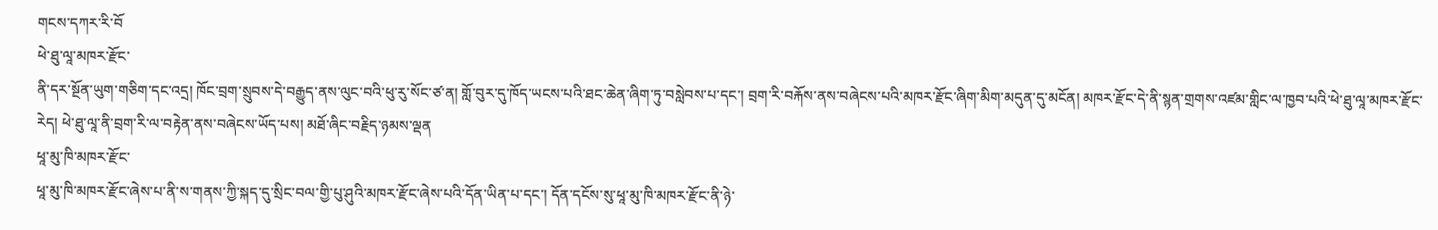གངས་དཀར་རི་བོ
ཕེ་ཐུ་ལཱ་མཁར་རྫོང་
ནི་དར་སྔོན་ཡུག་གཅིག་དང་འདྲ། ཁོང་བྲག་སྲུབས་དེ་བརྒྱུད་ནས་ལུང་བའི་ཕུ་རུ་སོང་ཙ་ན། གློ་བུར་དུ་ཁོད་ཡངས་པའི་ཐང་ཆེན་ཞིག་ཏུ་བསླེབས་པ་དང་། བྲག་རི་བརྐོས་ནས་བཞེངས་པའི་མཁར་རྫོང་ཞིག་མིག་མདུན་དུ་མངོན། མཁར་རྫོང་དེ་ནི་སྙན་གྲགས་འཛམ་གླིང་ལ་ཁྱབ་པའི་ཕེ་ཐུ་ལཱ་མཁར་རྫོང་རེད། ཕེ་ཐུ་ལཱ་ནི་བྲག་རི་ལ་བརྟེན་ནས་བཞེངས་ཡོད་པས། མཐོ་ཞིང་བརྗིད་ཉམས་ལྡན
ཕཱ་མུ་ཁི་མཁར་རྫོང་
ཕཱ་མུ་ཁི་མཁར་རྫོང་ཞེས་པ་ནི་ས་གནས་ཀྱི་སྐད་དུ་སྲིང་བལ་གྱི་པུ་ཤུའི་མཁར་རྫོང་ཞེས་པའི་དོན་ཡིན་པ་དང་། དོན་དངོས་སུ་ཕཱ་མུ་ཁི་མཁར་རྫོང་ནི་ཉེ་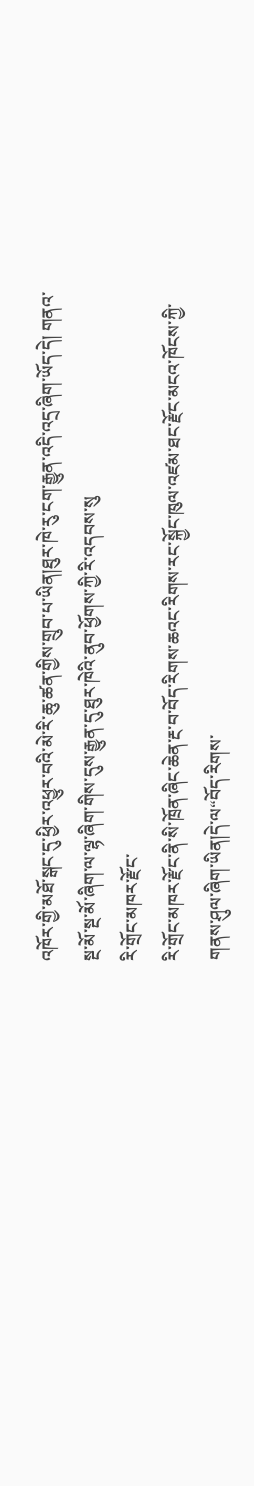འཁོར་གྱི་མཐོ་སྒང་དུ་ཕྱིར་འཕྱུར་བའི་མེ་རི་ཆུ་ཚན་གྱིས་གྲུབ་པ་ཡིན།ཐུར་ཁེ་རུ་ངག་རྒྱུན་འདི་འདྲ་ཞིག་ཡོད་དེ། གནའ་སྔ་མོ་སྔ་མོ་ཞིག་ལ་ལྷ་ཞིག་གིས་དུས་རྒྱུན་དུ་ཐུར་ཁེའི་ནུབ་ཕྱོགས་ཀྱི་རི་འདབས་སུ
རི་གྲོང་མཁར་རྫོང་
རི་གྲོང་མཁར་རྫོང་ནི་སི་ཁྲོན་ཞིང་ཆེན་རྔ་བ་བོད་རིགས་ཆའང་རིགས་རང་སྐྱོང་ཁུལ་འཛམ་ཐང་རྫོང་མངའ་ཁོངས་ཀྱི་གནས་ཤུལ་ཞིག་ཡིན།དེ་ལ“བོད་རིགས་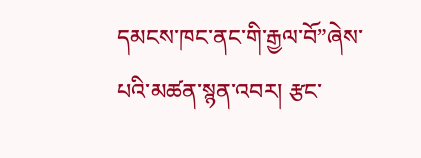དམངས་ཁང་ནང་གི་རྒྱལ་བོ”ཞེས་པའི་མཚན་སྙན་འབར། རྩང་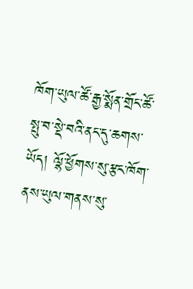ཁོག་ཡུལ་ཚོ་རྒྱ་སྨོན་གྲོང་ཚོ་སྤུ་བ་སྡེ་བའི་ནང་དུ་ཆགས་ཡོད། ལྷོ་ཕྱོགས་སུ་རྩང་ཁོག་ནས་ཡུལ་གནས་སུ་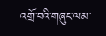འགྲོ་བའི་གཞུང་ལམ་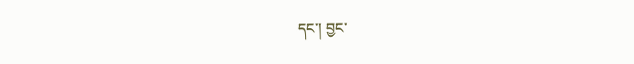དང་། བྱང་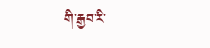གི་རྒྱབ་རི་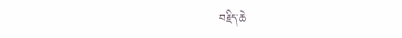བརྗིད་ཆེ